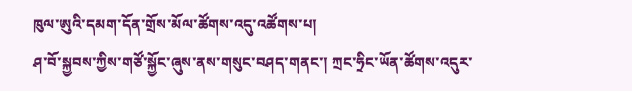ཁུལ་ཨུའི་དམག་དོན་གྲོས་མོལ་ཚོགས་འདུ་འཚོགས་པ།
ཤ་བོ་སྐྱབས་ཀྱིས་གཙོ་སྐྱོང་ཞུས་ནས་གསུང་བཤད་གནང་། ཀྲང་ཧྲིང་ཡོན་ཚོགས་འདུར་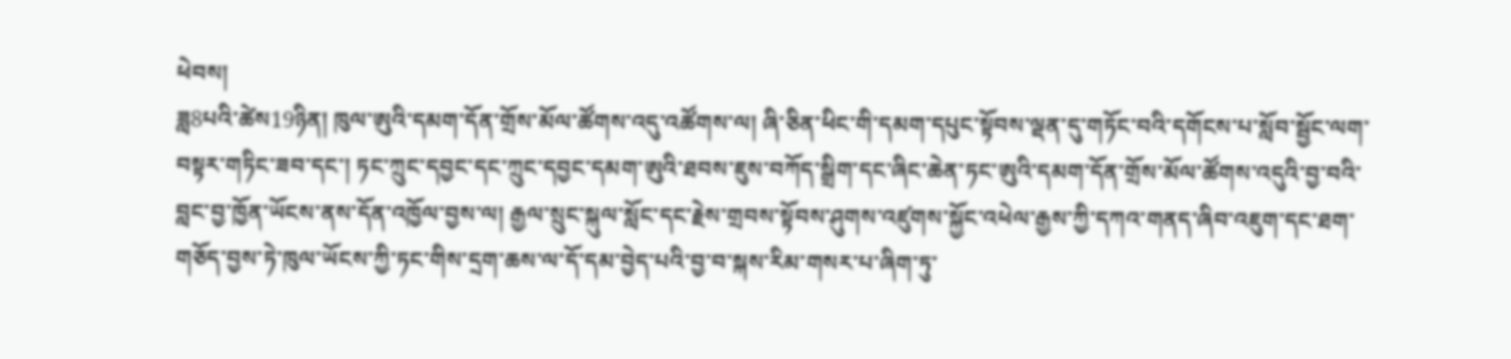ཕེབས།
ཟླ8པའི་ཚེས19ཉིན། ཁུལ་ཨུའི་དམག་དོན་གྲོས་མོལ་ཚོགས་འདུ་འཚོགས་ལ། ཞི་ཅིན་ཕིང་གི་དམག་དཔུང་སྟོབས་ལྡན་དུ་གཏོང་བའི་དགོངས་པ་སློབ་སྦྱོང་ལག་བསྟར་གཏིང་ཟབ་དང་། ཏང་ཀྲུང་དབྱང་དང་ཀྲུང་དབྱང་དམག་ཨུའི་ཐབས་ཇུས་བཀོད་སྒྲིག་དང་ཞིང་ཆེན་ཏང་ཨུའི་དམག་དོན་གྲོས་མོལ་ཚོགས་འདུའི་བྱ་བའི་བླང་བྱ་ཁྱོན་ཡོངས་ནས་དོན་འཁྱོལ་བྱས་ལ། རྒྱལ་སྲུང་སྐུལ་སློང་དང་རྗེས་གྲབས་སྟོབས་ཤུགས་འཛུགས་སྐྱོང་འཕེལ་རྒྱས་ཀྱི་དཀའ་གནད་ཞིབ་འཇུག་དང་ཐག་གཅོད་བྱས་ཏེ་ཁུལ་ཡོངས་ཀྱི་ཏང་གིས་དྲག་ཆས་ལ་དོ་དམ་བྱེད་པའི་བྱ་བ་སྐས་རིམ་གསར་པ་ཞིག་ཏུ་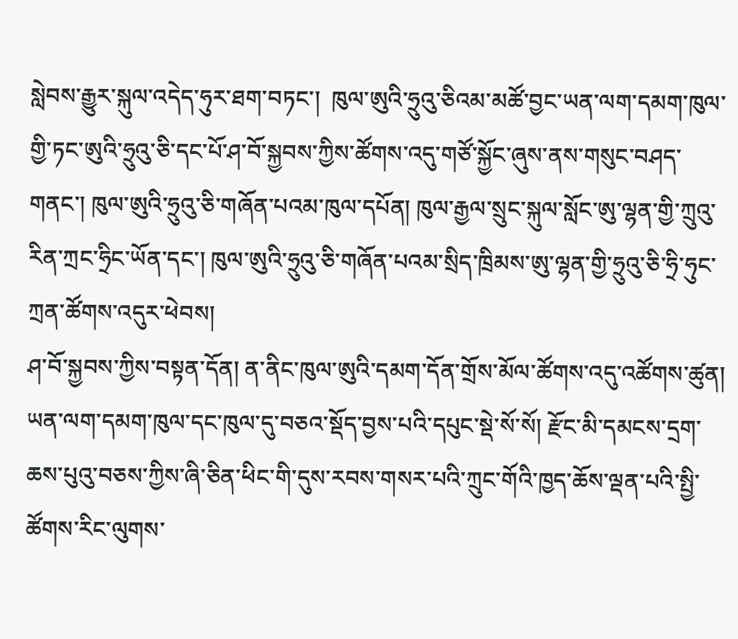སླེབས་རྒྱུར་སྐུལ་འདེད་ཧུར་ཐག་བཏང་།  ཁུལ་ཨུའི་ཧྲུའུ་ཅིའམ་མཚོ་བྱང་ཡན་ལག་དམག་ཁུལ་གྱི་ཏང་ཨུའི་ཧྲུའུ་ཅི་དང་པོ་ཤ་བོ་སྐྱབས་ཀྱིས་ཚོགས་འདུ་གཙོ་སྐྱོང་ཞུས་ནས་གསུང་བཤད་གནང་། ཁུལ་ཨུའི་ཧྲུའུ་ཅི་གཞོན་པའམ་ཁུལ་དཔོན། ཁུལ་རྒྱལ་སྲུང་སྐུལ་སློང་ཨུ་ལྷན་གྱི་ཀྲུའུ་རིན་ཀྲང་ཧྲིང་ཡོན་དང་། ཁུལ་ཨུའི་ཧྲུའུ་ཅི་གཞོན་པའམ་སྲིད་ཁྲིམས་ཨུ་ལྷན་གྱི་ཧྲུའུ་ཅི་ཧྲི་ཧུང་ཀྲན་ཚོགས་འདུར་ཕེབས།
ཤ་བོ་སྐྱབས་ཀྱིས་བསྟན་དོན། ན་ནིང་ཁུལ་ཨུའི་དམག་དོན་གྲོས་མོལ་ཚོགས་འདུ་འཚོགས་ཚུན། ཡན་ལག་དམག་ཁུལ་དང་ཁུལ་དུ་བཅའ་སྡོད་བྱས་པའི་དཔུང་སྡེ་སོ་སོ། རྫོང་མི་དམངས་དྲག་ཆས་པུའུ་བཅས་ཀྱིས་ཞི་ཅིན་ཕིང་གི་དུས་རབས་གསར་པའི་ཀྲུང་གོའི་ཁྱད་ཆོས་ལྡན་པའི་སྤྱི་ཚོགས་རིང་ལུགས་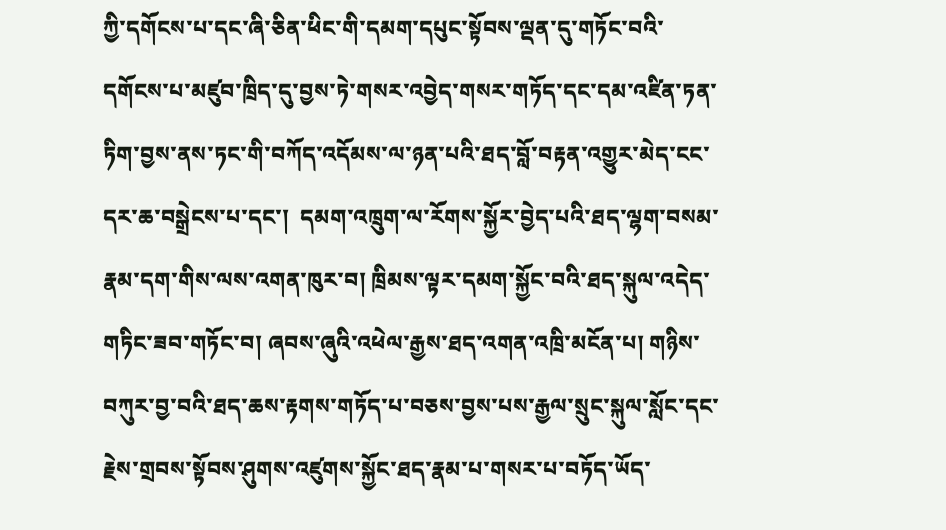ཀྱི་དགོངས་པ་དང་ཞི་ཅིན་ཕིང་གི་དམག་དཔུང་སྟོབས་ལྡན་དུ་གཏོང་བའི་དགོངས་པ་མཛུབ་ཁྲིད་དུ་བྱས་ཏེ་གསར་འབྱེད་གསར་གཏོད་དང་དམ་འཛིན་ཏན་ཏིག་བྱས་ནས་ཏང་གི་བཀོད་འདོམས་ལ་ཉན་པའི་ཐད་བློ་བརྟན་འགྱུར་མེད་ངང་དར་ཆ་བསྒྲེངས་པ་དང་།  དམག་འཁྲུག་ལ་རོགས་སྐྱོར་བྱེད་པའི་ཐད་ལྷག་བསམ་རྣམ་དག་གིས་ལས་འགན་ཁུར་བ། ཁྲིམས་ལྟར་དམག་སྐྱོང་བའི་ཐད་སྐུལ་འདེད་གཏིང་ཟབ་གཏོང་བ། ཞབས་ཞུའི་འཕེལ་རྒྱས་ཐད་འགན་འཁྲི་མངོན་པ། གཉིས་བཀུར་བྱ་བའི་ཐད་ཆས་རྟགས་གཏོད་པ་བཅས་བྱས་པས་རྒྱལ་སྲུང་སྐུལ་སློང་དང་རྗེས་གྲབས་སྟོབས་ཤུགས་འཛུགས་སྐྱོང་ཐད་རྣམ་པ་གསར་པ་བཏོད་ཡོད་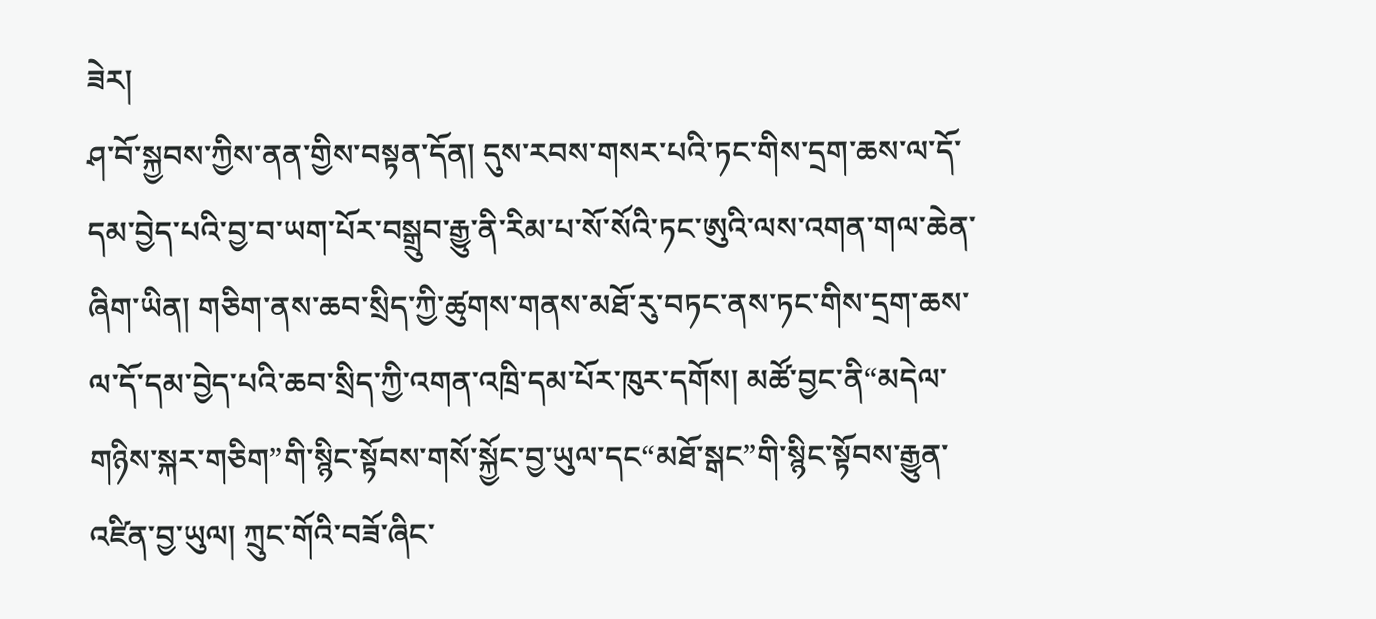ཟེར།
ཤ་བོ་སྐྱབས་ཀྱིས་ནན་གྱིས་བསྟན་དོན། དུས་རབས་གསར་པའི་ཏང་གིས་དྲག་ཆས་ལ་དོ་དམ་བྱེད་པའི་བྱ་བ་ཡག་པོར་བསྒྲུབ་རྒྱུ་ནི་རིམ་པ་སོ་སོའི་ཏང་ཨུའི་ལས་འགན་གལ་ཆེན་ཞིག་ཡིན། གཅིག་ནས་ཆབ་སྲིད་ཀྱི་ཚུགས་གནས་མཐོ་རུ་བཏང་ནས་ཏང་གིས་དྲག་ཆས་ལ་དོ་དམ་བྱེད་པའི་ཆབ་སྲིད་ཀྱི་འགན་འཁྲི་དམ་པོར་ཁུར་དགོས། ‍མཚོ་བྱང་ནི“མདེལ་གཉིས་སྐར་གཅིག”གི་སྙིང་སྟོབས་གསོ་སྐྱོང་བྱ་ཡུལ་དང“མཐོ་སྒང”གི་སྙིང་སྟོབས་རྒྱུན་འཛིན་བྱ་ཡུལ། ཀྲུང་གོའི་བཟོ་ཞིང་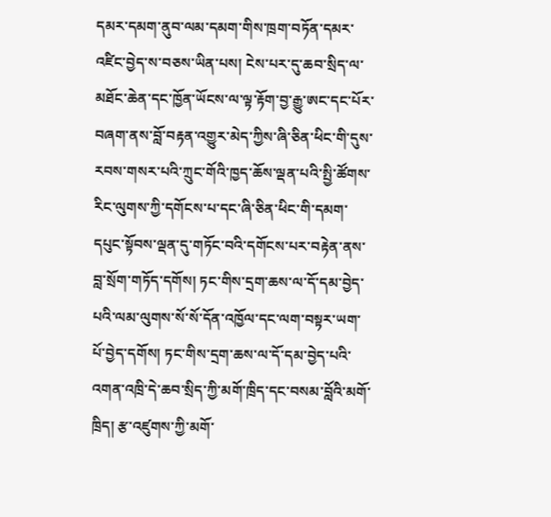དམར་དམག་ནུབ་ལམ་དམག་གིས་ཁྲག་བཏོན་དམར་འཛིང་བྱེད་ས་བཅས་ཡིན་པས། ངེས་པར་དུ་ཆབ་སྲིད་ལ་མཐོང་ཆེན་དང་ཁྱོན་ཡོངས་ལ་ལྟ་རྟོག་བྱ་རྒྱུ་ཨང་དང་པོར་བཞག་ནས་བློ་བརྟན་འགྱུར་མེད་ཀྱིས་ཞི་ཅིན་ཕིང་གི་དུས་རབས་གསར་པའི་ཀྲུང་གོའི་ཁྱད་ཆོས་ལྡན་པའི་སྤྱི་ཚོགས་རིང་ལུགས་ཀྱི་དགོངས་པ་དང་ཞི་ཅིན་ཕིང་གི་དམག་དཔུང་སྟོབས་ལྡན་དུ་གཏོང་བའི་དགོངས་པར་བརྟེན་ནས་བླ་སྲོག་གཏོད་དགོས། ཏང་གིས་དྲག་ཆས་ལ་དོ་དམ་བྱེད་པའི་ལམ་ལུགས་སོ་སོ་དོན་འཁྱོལ་དང་ལག་བསྟར་ཡག་པོ་བྱེད་དགོས། ཏང་གིས་དྲག་ཆས་ལ་དོ་དམ་བྱེད་པའི་འགན་འཁྲི་དེ་ཆབ་སྲིད་ཀྱི་མགོ་ཁྲིད་དང་བསམ་བློའི་མགོ་ཁྲིད། རྩ་འཛུགས་ཀྱི་མགོ་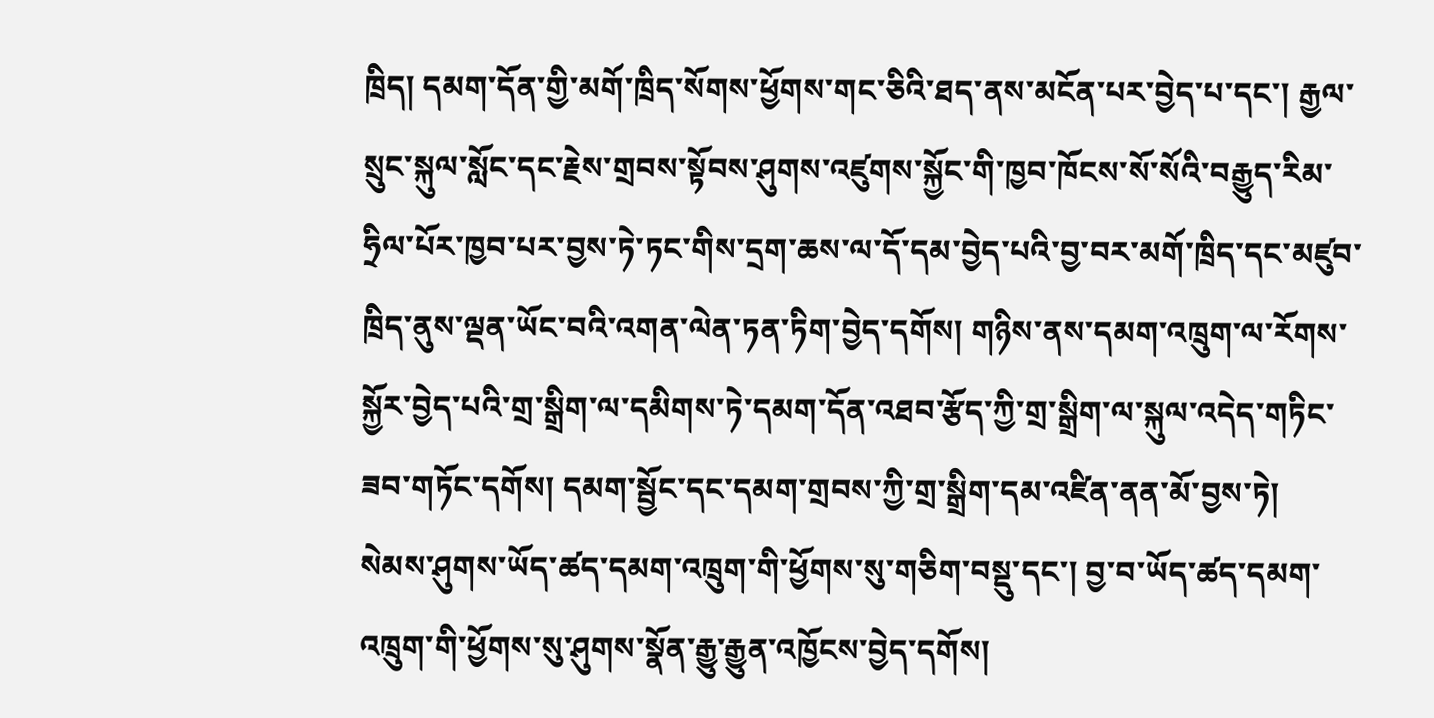ཁྲིད། དམག་དོན་གྱི་མགོ་ཁྲིད་སོགས་ཕྱོགས་གང་ཅིའི་ཐད་ནས་མངོན་པར་བྱེད་པ་དང་། རྒྱལ་སྲུང་སྐུལ་སློང་དང་རྗེས་གྲབས་སྟོབས་ཤུགས་འཛུགས་སྐྱོང་གི་ཁྱབ་ཁོངས་སོ་སོའི་བརྒྱུད་རིམ་ཧྲིལ་པོར་ཁྱབ་པར་བྱས་ཏེ་ཏང་གིས་དྲག་ཆས་ལ་དོ་དམ་བྱེད་པའི་བྱ་བར་མགོ་ཁྲིད་དང་མཛུབ་ཁྲིད་ནུས་ལྡན་ཡོང་བའི་འགན་ལེན་ཏན་ཏིག་བྱེད་དགོས། གཉིས་ནས་དམག་འཁྲུག་ལ་རོགས་སྐྱོར་བྱེད་པའི་གྲ་སྒྲིག་ལ་དམིགས་ཏེ་དམག་དོན་འཐབ་རྩོད་ཀྱི་གྲ་སྒྲིག་ལ་སྐུལ་འདེད་གཏིང་ཟབ་གཏོང་དགོས། དམག་སྦྱོང་དང་དམག་གྲབས་ཀྱི་གྲ་སྒྲིག་དམ་འཛིན་ནན་མོ་བྱས་ཏེ། སེམས་ཤུགས་ཡོད་ཚད་དམག་འཁྲུག་གི་ཕྱོགས་སུ་གཅིག་བསྡུ་དང་། བྱ་བ་ཡོད་ཚད་དམག་འཁྲུག་གི་ཕྱོགས་སུ་ཤུགས་སྣོན་རྒྱུ་རྒྱུན་འཁྱོངས་བྱེད་དགོས།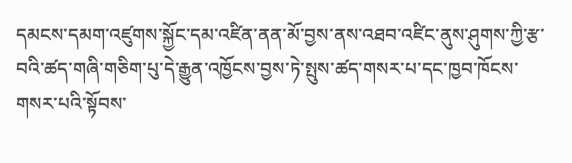དམངས་དམག་འཛུགས་སྐྱོང་དམ་འཛིན་ནན་མོ་བྱས་ནས་འཐབ་འཛིང་ནུས་ཤུགས་ཀྱི་རྩ་བའི་ཚད་གཞི་གཅིག་པུ་དེ་རྒྱུན་འཁྱོངས་བྱས་ཏེ་སྤུས་ཚད་གསར་པ་དང་ཁྱབ་ཁོངས་གསར་པའི་སྟོབས་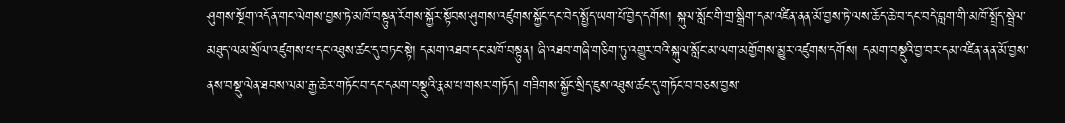ཤུགས་སྔོག་འདོན་གང་ལེགས་བྱས་ཏེ་མཁོ་བསྟུན་རོགས་སྐྱོར་སྟོབས་ཤུགས་འཛུགས་སྐྱོང་དང་བེད་སྤྱོད་ཡག་པོ་བྱེད་དགོས། སྐུལ་སློང་གི་གྲ་སྒྲིག་དམ་འཛིན་ནན་མོ་བྱས་ཏེ་ལས་ཆོད་ཆེ་བ་དང་བདེ་བླག་གི་མཁོ་སྤྲོད་སྦྲེལ་མཐུད་ལམ་སྲོལ་འཛུགས་པ་དང་འཐུས་ཚང་དུ་བཏང་སྟེ། དམག་འཐབ་དང་མཁོ་བསྟུན། ཞི་འཐབ་གཞི་གཅིག་ཏུ་འགྱུར་བའི་སྐུལ་སློང་མ་ལག་མགྱོགས་མྱུར་འཛུགས་དགོས། དམག་བསྡུའི་བྱ་བར་དམ་འཛིན་ནན་མོ་བྱས་ནས་བསྡུ་ལེན་ཐབས་ལམ་རྒྱ་ཆེར་གཏོང་བ་དང་དམག་བསྡུའི་རྣམ་པ་གསར་གཏོད། གཟིགས་སྐྱོང་སྲིད་ཇུས་འཐུས་ཚང་དུ་གཏོང་བ་བཅས་བྱས་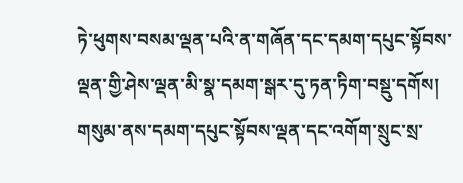ཏེ་ཕུགས་བསམ་ལྡན་པའི་ན་གཞོན་དང་དམག་དཔུང་སྟོབས་ལྡན་གྱི་ཤེས་ལྡན་མི་སྣ་དམག་སྒར་དུ་ཏན་ཏིག་བསྡུ་དགོས། གསུམ་ནས་དམག་དཔུང་སྟོབས་ལྡན་དང་འགོག་སྲུང་སྲ་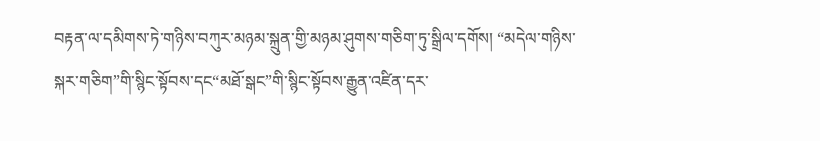བརྟན་ལ་དམིགས་ཏེ་གཉིས་བཀུར་མཉམ་སྐྲུན་གྱི་མཉམ་ཤུགས་གཅིག་ཏུ་སྒྲིལ་དགོས། “མདེལ་གཉིས་སྐར་གཅིག”གི་སྙིང་སྟོབས་དང“མཐོ་སྒང”གི་སྙིང་སྟོབས་རྒྱུན་འཛིན་དར་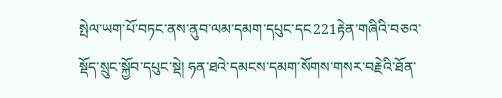སྤེལ་ཡག་པོ་བཏང་ནས་ནུབ་ལམ་དམག་དཔུང་དང221རྟེན་གཞིའི་བཅའ་སྡོད་སྲུང་སྐྱོབ་དཔུང་སྡེ། ཧན་ཐའེ་དམངས་དམག་སོགས་གསར་བརྗེའི་ཐོན་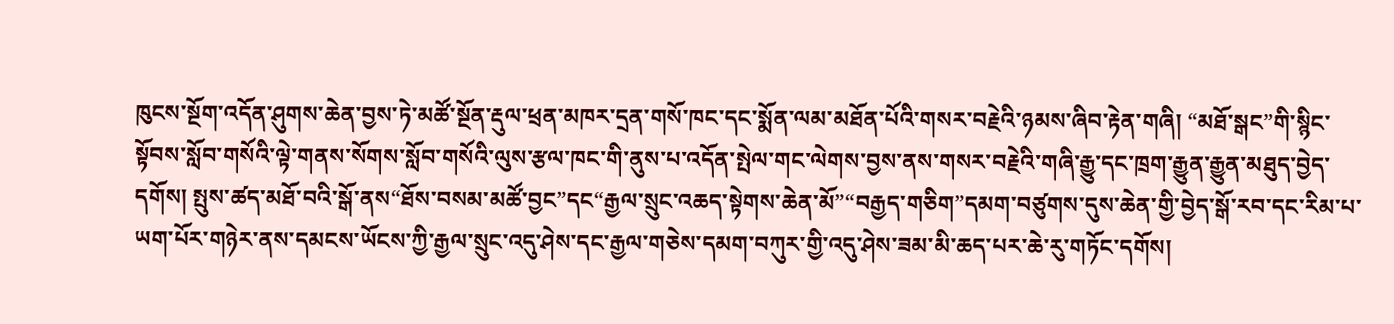ཁུངས་སྔོག་འདོན་ཤུགས་ཆེན་བྱས་ཏེ་མཚོ་སྔོན་རྡུལ་ཕྲན་མཁར་དྲན་གསོ་ཁང་དང་སྨོན་ལམ་མཐོན་པོའི་གསར་བརྗེའི་ཉམས་ཞིབ་རྟེན་གཞི། “མཐོ་སྒང”གི་སྙིང་སྟོབས་སློབ་གསོའི་ལྟེ་གནས་སོགས་སློབ་གསོའི་ལུས་རྩལ་ཁང་གི་ནུས་པ་འདོན་སྤེལ་གང་ལེགས་བྱས་ནས་གསར་བརྗེའི་གཞི་རྒྱུ་དང་ཁྲག་རྒྱུན་རྒྱུན་མཐུད་བྱེད་དགོས། སྤུས་ཚད་མཐོ་བའི་སྒོ་ནས“ཐོས་བསམ་མཚོ་བྱང”དང“རྒྱལ་སྲུང་འཆད་སྟེགས་ཆེན་མོ”“བརྒྱད་གཅིག”དམག་བཙུགས་དུས་ཆེན་གྱི་བྱེད་སྒོ་རབ་དང་རིམ་པ་ཡག་པོར་གཉེར་ནས་དམངས་ཡོངས་ཀྱི་རྒྱལ་སྲུང་འདུ་ཤེས་དང་རྒྱལ་གཅེས་དམག་བཀུར་གྱི་འདུ་ཤེས་ཟམ་མི་ཆད་པར་ཆེ་རུ་གཏོང་དགོས།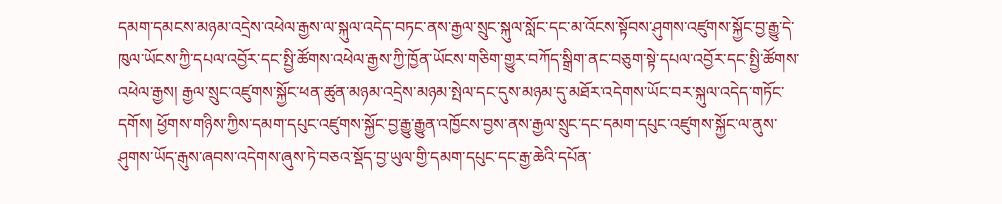དམག་དམངས་མཉམ་འདྲེས་འཕེལ་རྒྱས་ལ་སྐུལ་འདེད་བཏང་ནས་རྒྱལ་སྲུང་སྐུལ་སློང་དང་མ་འོངས་སྟོབས་ཤུགས་འཛུགས་སྐྱོང་བྱ་རྒྱུ་དེ་ཁུལ་ཡོངས་ཀྱི་དཔལ་འབྱོར་དང་སྤྱི་ཚོགས་འཕེལ་རྒྱས་ཀྱི་ཁྱོན་ཡོངས་གཅིག་གྱུར་བཀོད་སྒྲིག་ནང་བཅུག་སྟེ་དཔལ་འབྱོར་དང་སྤྱི་ཚོགས་འཕེལ་རྒྱས། རྒྱལ་སྲུང་འཛུགས་སྐྱོང་ཕན་ཚུན་མཉམ་འདྲེས་མཉམ་སྤེལ་དང་དུས་མཉམ་དུ་མཐོར་འདེགས་ཡོང་བར་སྐུལ་འདེད་གཏོང་དགོས། ཕྱོགས་གཉིས་ཀྱིས་དམག་དཔུང་འཛུགས་སྐྱོང་བྱ་རྒྱུ་རྒྱུན་འཁྱོངས་བྱས་ནས་རྒྱལ་སྲུང་དང་དམག་དཔུང་འཛུགས་སྐྱོང་ལ་ནུས་ཤུགས་ཡོད་རྒུས་ཞབས་འདེགས་ཞུས་ཏེ་བཅའ་སྡོད་བྱ་ཡུལ་གྱི་དམག་དཔུང་དང་རྒྱ་ཆེའི་དཔོན་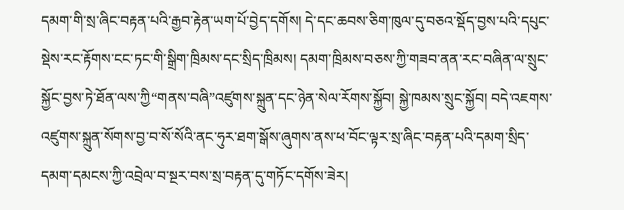དམག་གི་སྲ་ཞིང་བརྟན་པའི་རྒྱབ་རྟེན་ཡག་པོ་བྱེད་དགོས། དེ་དང་ཆབས་ཅིག་ཁུལ་དུ་བཅའ་སྡོད་བྱས་པའི་དཔུང་སྡེས་རང་རྟོགས་ངང་ཏང་གི་སྒྲིག་ཁྲིམས་དང་སྲིད་ཁྲིམས། དམག་ཁྲིམས་བཅས་ཀྱི་གཟབ་ནན་རང་བཞིན་ལ་སྲུང་སྐྱོང་བྱས་ཏེ་ཐོན་ལས་ཀྱི“གནས་བཞི”འཛུགས་སྐྲུན་དང་ཉེན་སེལ་རོགས་སྐྱོབ། སྐྱེ་ཁམས་སྲུང་སྐྱོབ། བདེ་འཇགས་འཛུགས་སྐྲུན་སོགས་བྱ་བ་སོ་སོའི་ནང་ཧུར་ཐག་སྒོས་ཞུགས་ནས་ཕ་བོང་ལྟར་སྲ་ཞིང་བརྟན་པའི་དམག་སྲིད་དམག་དམངས་ཀྱི་འབྲེལ་བ་སྔར་བས་སྲ་བརྟན་དུ་གཏོང་དགོས་ཟེར།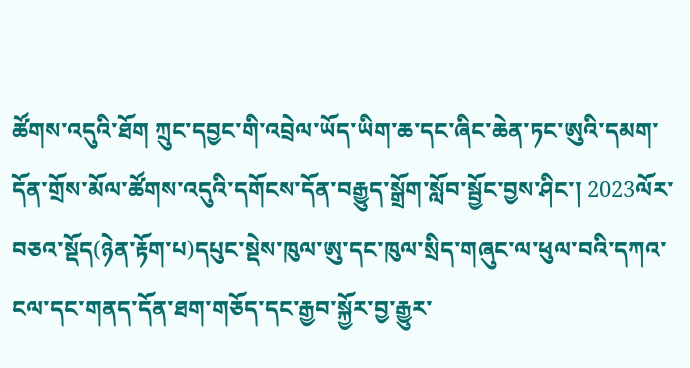ཚོགས་འདུའི་ཐོག ཀྲུང་དབྱང་གི་འབྲེལ་ཡོད་ཡིག་ཆ་དང་ཞིང་ཆེན་ཏང་ཨུའི་དམག་དོན་གྲོས་མོལ་ཚོགས་འདུའི་དགོངས་དོན་བརྒྱུད་སྒྲོག་སློབ་སྦྱོང་བྱས་ཤིང་། 2023ལོར་བཅའ་སྡོད(ཉེན་རྟོག་པ)དཔུང་སྡེས་ཁུལ་ཨུ་དང་ཁུལ་སྲིད་གཞུང་ལ་ཕུལ་བའི་དཀའ་ངལ་དང་གནད་དོན་ཐག་གཅོད་དང་རྒྱབ་སྐྱོར་བྱ་རྒྱུར་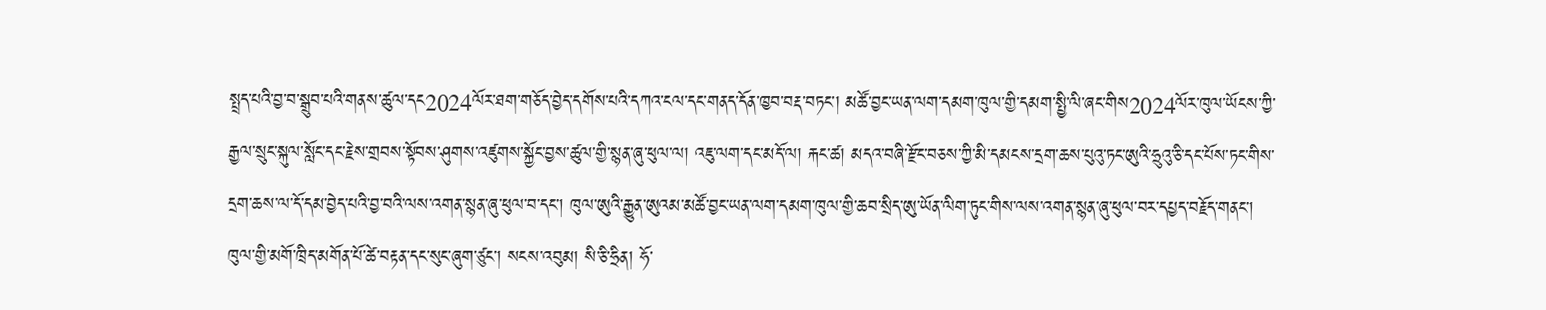སྤྲད་པའི་བྱ་བ་སྒྲུབ་པའི་གནས་ཚུལ་དང2024ལོར་ཐག་གཅོད་བྱེད་དགོས་པའི་དཀའ་ངལ་དང་གནད་དོན་ཁྱབ་བརྡ་བཏང་། མཚོ་བྱང་ཡན་ལག་དམག་ཁུལ་གྱི་དམག་སྤྱི་ལི་ཞང་གིས2024ལོར་ཁུལ་ཡོངས་ཀྱི་རྒྱལ་སྲུང་སྐུལ་སློང་དང་རྗེས་གྲབས་སྟོབས་ཤུགས་འཛུགས་སྐྱོང་བྱས་ཚུལ་གྱི་སྙན་ཞུ་ཕུལ་ལ། འཇུ་ལག་དང་མདོ་ལ། རྐང་ཚ། མདའ་བཞི་རྫོང་བཅས་ཀྱི་མི་དམངས་དྲག་ཆས་པུའུ་ཏང་ཨུའི་ཧྲུའུ་ཅི་དང་པོས་ཏང་གིས་དྲག་ཆས་ལ་དོ་དམ་བྱེད་པའི་བྱ་བའི་ལས་འགན་སྙན་ཞུ་ཕུལ་བ་དང་། ཁུལ་ཨུའི་རྒྱུན་ཨུའམ་མཚོ་བྱང་ཡན་ལག་དམག་ཁུལ་གྱི་ཆབ་སྲིད་ཨུ་ཡོན་ལིག་ཏུང་གིས་ལས་འགན་སྙན་ཞུ་ཕུལ་བར་དཔྱད་བརྗོད་གནང་།
ཁུལ་གྱི་མགོ་ཁྲིད་མགོན་པོ་ཚེ་བརྟན་དང་སུང་ཞུག་ཙུང་། སངས་འབུམ། སི་ཅི་ཧྲིན། ཧོ་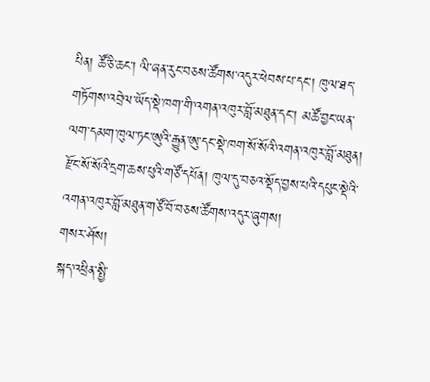པིན། ཚོ་ཅི་ཆང་། ལི་ཞན་རུང་བཅས་ཚོགས་འདུར་ཕེབས་པ་དང་། ཁུལ་ཐད་གཏོགས་འབྲེལ་ཡོད་སྡེ་ཁག་གི་འགན་འཁུར་བློ་མཐུན་དང་། མཚོ་བྱང་ཡན་ལག་དམག་ཁུལ་ཏང་ཨུའི་རྒྱུན་ཨུ་དང་སྡེ་ཁག་སོ་སོའི་འགན་འཁུར་བློ་མཐུན།  རྫོང་སོ་སོའི་དྲག་ཆས་པུའི་གཙོ་དཔོན། ཁུལ་དུ་བཅའ་སྡོད་བྱས་པའི་དཔུང་སྡེའི་འགན་འཁུར་བློ་མཐུན་གཙོ་བོ་བཅས་ཚོགས་འདུར་ཞུགས།
གསར་ཤོས།
སྐད་འཕྲིན་སྤྱི་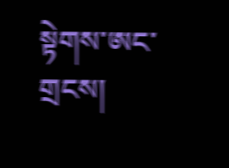སྟེགས་ཨང་གྲངས།